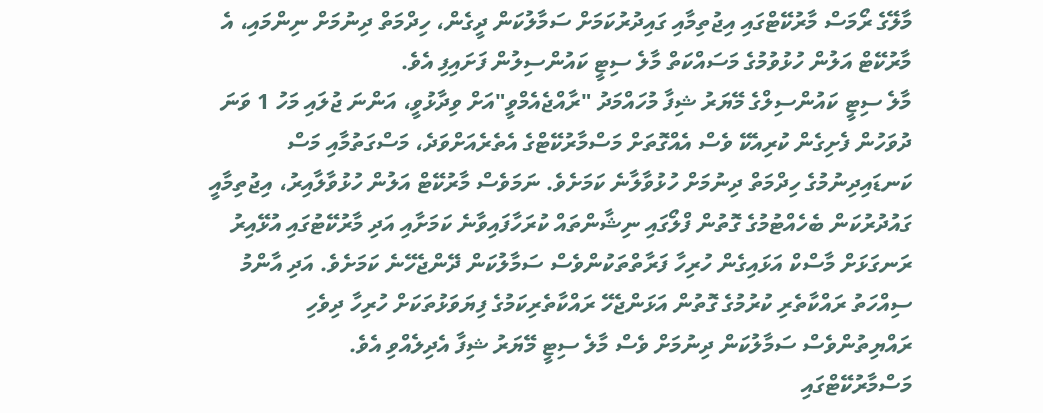މާލޭގެ ރޯމަސް މާރުކޭޓްގައި އިޖުތިމާއި ގައިދުރުކަމަށް ސަމާލުކަން ދީގެން، ހިދްމަތް ދިނުމަށް ނިންމައި، އެ މާރުކޭޓް އަލުން ހުޅުވުމުގެ މަސައްކަތް މާލެ ސިޓީ ކައުންސިލުން ފަށައިފި އެވެ.
މާލެ ސިޓީ ކައުންސިލްގެ މޭޔަރު ޝިފާ މުހައްމަދު "ރާއްޖެއެމްވީ"އަށް ވިދާޅުވީ، އަންނަ ޖުލައި މަހު 1 ވަނަ ދުވަހުން ފެށިގެން ކުރިއެކޭ ވެސް އެއްގޮތަށް މަސްމާރުކޭޓްގެ އެތެރެއަށްވަދެ، މަސްގަތުމާއި މަސް ކަނޑައިދިނުމުގެ ހިދްމަތް ދިނުމަށް ހުޅުވާލާނެ ކަމަށެވެ. ނަމަވެސް މާރުކޭޓް އަލުން ހުޅުވާލާއިރު، އިޖުތިމާއީ ގައުދުރުކަން ބެހެއްޓުމުގެ ގޮތުން ފްލޯގައި ނިޝާންތައް ކުރަހާފައިވާނެ ކަމަށާއި އަދި މާރުކޭޓުގައި އުޅޭއިރު ރަނގަޅަށް މާސްކް އަޅައިގެން ހުރިހާ ފަރާތްތަކުންވެސް ސަމާލުކަން ދޭންޖެހޭނެ ކަމަށެވެ. އަދި އާންމު ސިއްހަތު ރައްކާތެރި ކުރުމުގެ ގޮތުން އަޅަންޖެހޭ ރައްކާތެރިކަމުގެ ފިޔަވަޅުތަކަށް ހުރިހާ ދިވެހި ރައްޔިތުންވެސް ސަމާލުކަން ދިނުމަށް ވެސް މާލެ ސިޓީ މޭޔަރު ޝިފާ އެދިލެއްވި އެވެ.
މަސްމާރުކޭޓްގައި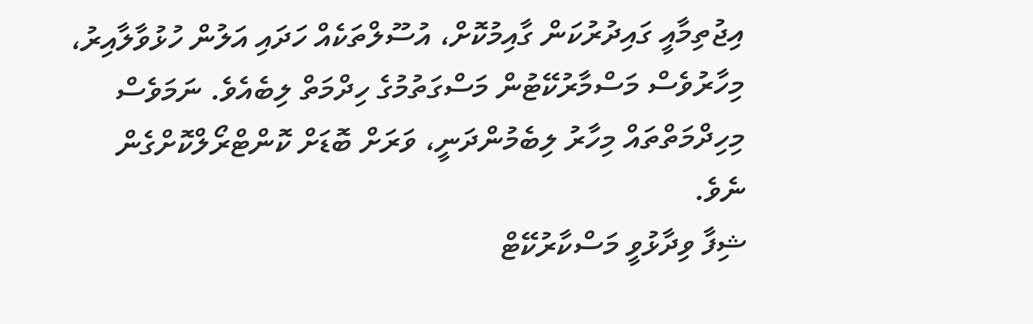އިޖުތިމާއީ ގައިދުރުކަން ގާއިމުކޮށް، އުސޫލްތަކެއް ހަދައި އަލުން ހުޅުވާލާއިރު، މިހާރުވެސް މަސްމާރުކޭޓުން މަސްގަތުމުގެ ހިދްމަތް ލިބެއެވެ. ނަމަވެސް މިހިދްމަތްތައް މިހާރު ލިބެމުންދަނީ، ވަރަށް ބޮޑަށް ކޮންޓްރޯލްކޮށްގެން ނެވެ.
ޝިފާ ވިދާޅުވީ މަސްކާރުކޭޓް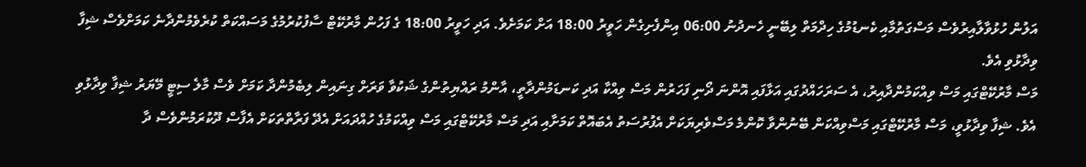އަލުން ހުޅުވާލާއިރުވެސް މަސްގަތުމާއި ކެނޑުމުގެ ހިދްމަތް ލިބޭނީ ހެނދުނު 06:00 އިންފެށިގެން ހަވީރު 18:00 އަށް ކަމަށެވެ. އަދި ހަވީރު 18:00 ގެ ފަހުން މާރުކޭޓް ސާފުކުރުމުގެ މަސައްކަތް ކުރެވެމުންދާނެ ކަމަށްވެސް ޝިފާ ވިދާޅުވި އެވެ.
މަސް މާރުކޭޓްގައި މަސް ވިއްކަމުންދާއިރު، އެ ސަރަހައްދުގައި އަޅާފައި އޮންނަ ދޯނި ފަހަރުން މަސް ވިއްކާ އަދި ކަނޑަމުންދާތީ، އާންމު ރައްޔިތުންގެ ޝަކުވާ ވަރަށް ގިނައިން ލިބެމުންދާ ކަމަށް ވެސް މާލެ ސިޓީ މޭޔަރު ޝިފާ ވިދާޅުވި އެވެ. ޝިފާ ވިދާޅުވީ، މަސް މާރުކޭޓްގައި މަސްވިއްކަން ބޭނުންވާ ކޮންމެ މަސްވެރިޔަކަށް އެފުރުސަތު އެބައޮތް ކަމަށާއި އަދި މަސް މާރުކޭޓްގައި މަސް ވިއްކަމުގެ ހުއްދައަށް އެދޭ ފަރާތްތަކަށް އެފާސް ދޫކުރަމުންވެސް ދާ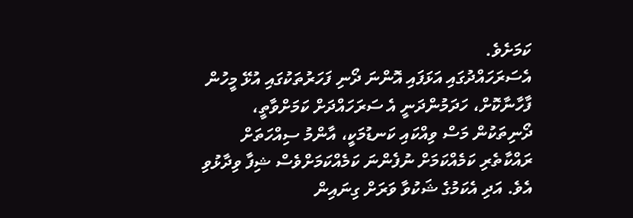ކަމަށެވެ.
އެސަރަހައްދުގައި އަޅަފައި އޮންނަ ދޯނި ފަހަރުތަކުގައި އުޅޭ މީހުން ފާހާނާކޮށް، ހަދަމުންދަނީ އެ ސަރަހައްދަށް ކަމަށްވާތީ، ދޯނިތަކުން މަސް ވިއްކައި ކަނޑުމަކީ، އާންމު ސިއްހަތަށް ރައްކާތެރި ކަމެއްކަމަށް ނުފެންނަ ކަމެއްކަމަށްވެސް ޝިފާ ވިދާޅުވި އެވެ. އަދި އެކަމުގެ ޝަކުވާ ވަރަށް ގިނައިން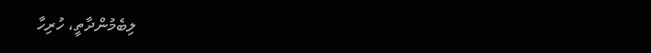ލިބެމުންދާތީ، ހުރިހާ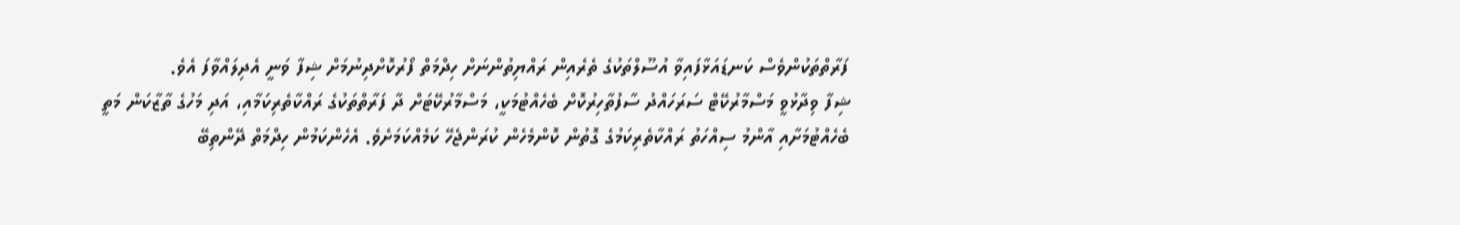ފަރާތްތަކުންވެސް ކަނޑައަޅާފައިވާ އުސޫލްތަކުގެ ތެރެއިން ރައްޔިތުންނަށް ހިދްމަތް ފޯރުކޮށްދިނުމަށް ޝިފާ ވަނީ އެދިލައްވާފަ އެވެ.
ޝިފާ ވިދާޅުވީ މަސްމާރުކޭޓް ސަރަހައްދު ސާފުތާހިރުކޮށް ބެހެއްޓުމަކީ، މަސްމާރުކޭޓަށް ދާ ފަރާތްތަކުގެ ރައްކާތެރިކަމާއި، އަދި މަހުގެ ތާޒާކަން މަތީ ބެހެއްޓުމަށާއި އާންމު ސިއްހަތު ރައްކާތެރިކަމުގެ ގޮތުން ކޮންމެހެން ކުރަންޖެހޭ ކަމެއްކަމަށެވެ. އެހެންކަމުން ހިދްމަތް ދޭންތިބޭ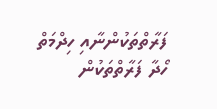ފަރާތްތަކުންނާއި ހިދްމަތް ހޯދާ ފަރާތްތަކުން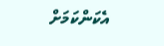އެކަންކަމަށް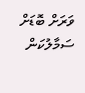ވަރަށް ބޮޑަށް ސަމާލުކަން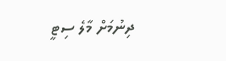ދިނުމަށް މާލެ ސިޓީ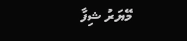މޭޔަރު ޝިފާ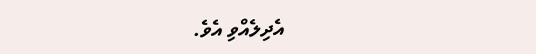އެދިލެއްވި އެވެ.